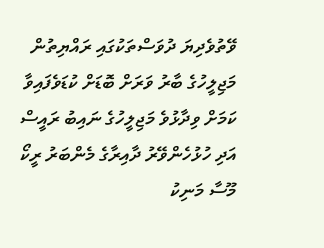ވޭތުވެދިޔަ ދުވަސްތަކުގައި ރައްޔިތުން މަޖިލީހުގެ ބާރު ވަރަށް ބޮޑަށް ކުޑަވެފައިވާ ކަމަށް ވިދާޅުވެ މަޖިލީހުގެ ނައިބު ރައީސް އަދި ހުޅުހެންވޭރު ދާއިރާގެ މެންބަރު ރީކޯ މޫސާ މަނިކު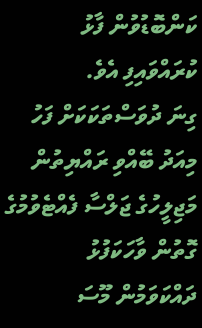ކަންބޮޑުވުން ފާޅު ކުރައްވައިފި އެވެ.
ގިނަ ދުވަސްތަކަކަށް ފަހު މިއަދު ބޭއްވި ރައްޔިތުން މަޖިލީހުގެ ޖަލްސާ ފެއްޓެވުމުގެ ގޮތުން ވާހަކަފުޅު ދައްކަވަމުން މޫސަ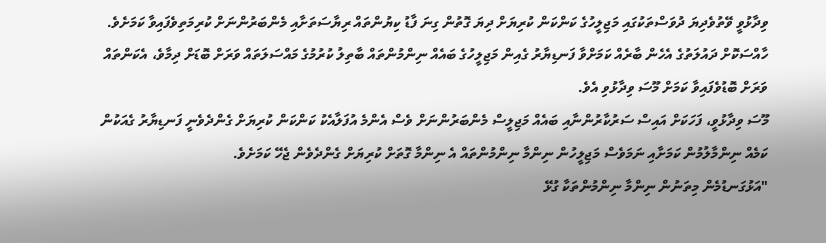ވިދާޅުވީ ވޭތުވެދިޔަ ދުވަސްތަކުގައި މަޖިލީހުގެ ކަންކަން ކުރިޔަށް ދިޔަ ގޮތުން ގިނަ ފާޑު ކިޔުންތައް ރިޔާސަތަށާއި މެންބަރުންނަށް ކުރިމަތިވެފައިވާ ކަމަށެވެ. ހާއްސަކޮށް ދައުލަތުގެ އެހެން ބާރެއް ކަމަށްވާ ފަނޑިޔާރު ގެއިން މަޖިލީހުގެ ބައެއް ނިންމުންތައް ބާތިލު ކުރުމުގެ މައްސަލަތައް ވަރަށް ބޮޑަށް ދިމާވެ، އެކަންތައް ވަރަށް ބޮޑުވެފައިވާ ކަމަށް މޫސަ ވިދާޅުވި އެވެ.
މޫސަ ވިދާޅުވީ، ފަހަކަށް އައިސް ސަރުކާރުންނާއި ބައެއް މަޖިލީސް މެންބަރުންނަށް ވެސް އެންމެ އުފަލާއެކު ކަންކަން ކުރިޔަށް ގެންދެވެނީ ފަނޑިޔާރު ގެއަކުން ކަމެއް ނިންމާލުމުން ކަމަށާއި ނަމަވެސް މަޖިލީހުން ނިންމާ ނިންމުންތައް އެ ނިންމާ ގޮތަށް ކުރިޔަށް ގެންދެވެން ޖެހޭ ކަމަށެވެ.
"އަޅުގަނޑުމެން މިތަނުން ނިންމާ ނިންމުންތަކާ ގުޅޭ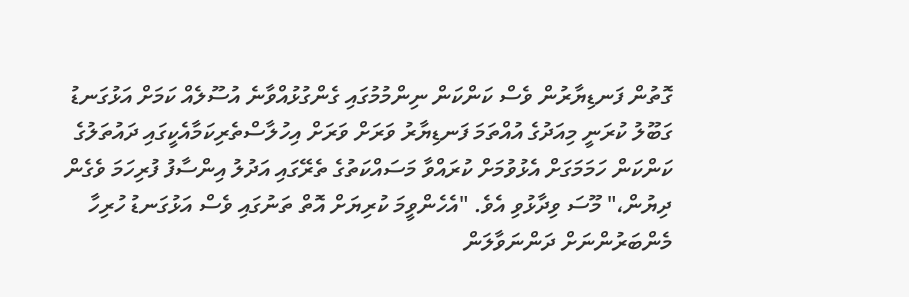ގޮތުން ފަނޑިޔާރުން ވެސް ކަންކަން ނިންމުމުގައި ގެންގުޅުއްވާނެ އުސޫލެއް ކަމަށް އަޅުގަނޑު ގަބޫލު ކުރަނީ މިއަދުގެ އުއްތަމަ ފަނޑިޔާރު ވަރަށް ވަރަށް އިހުލާސްތެރިކަމާއެކީގައި ދައުތަލުގެ ކަންކަން ހަމަމަގަށް އެޅުވުމަށް ކުރައްވާ މަސައްކަތުގެ ތެރޭގައި އަދުލު އިންސާފު ފުރިހަމަ ވެގެން ދިޔުން،" މޫސަ ވިދާޅުވި އެވެ. "އެހެންވީމަ ކުރިޔަށް އޮތް ތަނުގައި ވެސް އަޅުގަނޑު ހުރިހާ މެންބަރުންނަށް ދަންނަވާލަން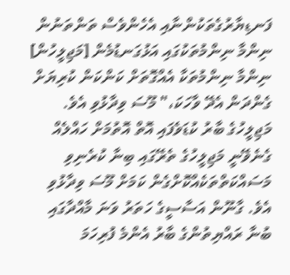ފަނޑިޔާރުގެތަކުންނާއި އެހެންވެސް ތަންތަނުން ނިންމާ ނިންމުތަކުގައި އަޅުގަނޑުމެން [މަޖިލީހުން] ނިންމާ ނިންމުތަކާ އެއްގޮތަށް ކަންކަން ކުރިޔަށް ގެންދަން އެދޭ ވާހަކަ،" މޫސަ ވިދާޅުވި އެވެ.
މަޖިލީހުގެ ބާރު ކުޑަވެފައި އޮތް އޮތުމަށް ހައްލެއް ގެނެވޭނީ މަޖިލީހުގެ ތެރޭގައި ބިނާ ކުރެނިވި މަސައްކަތްތަކެއްކޮށްގެން ކަމަށް މޫސަ ވިދާޅުވި އެވެ. ގާނޫން އަސާސީގެ ހަތަރު ވަނަ މާއްދާގައި ބުނާ ރައްޔިތުންގެ ބާރު އެންމެ ފުރިހަމަ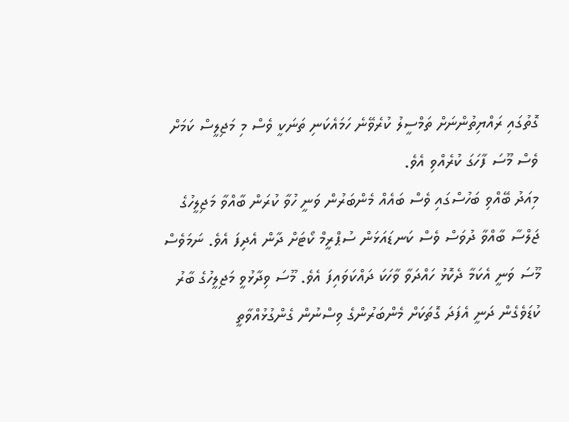ގޮތުގައި ރައްޔިތުންނަށް ތަމްސީލު ކުރެވޭނެ ހަމައެކަނި ތަނަކީ ވެސް މި މަޖިލީސް ކަމަށް ވެސް މޫސަ ފާހަގަ ކުރެއްވި އެވެ.
މިއަދު ބޭއްވި ބަހުސްގައި ވެސް ބައެއް މެންބަރުން ވަނީ ހުވާ ކުރަން ބާއްވާ މަޖިލީހުގެ ޖަލްސާ ބާއްވާ ދުވަސް ވެސް ކަނޑައަޅަން ސުޕްރީމް ކޯޓަށް ދާން އެދިފަ އެވެ. ނަމަވެސް މޫސަ ވަނީ އެކަމާ ދެކޮޅު ހައްދަވާ ވާހަކަ ދައްކަވައިފަ އެވެ. މޫސަ ވިދާޅުވީ މަޖިލީހުގެ ބާރު ކުޑަވެގެން ދަނީ އެފަދަ ގޮތަކަށް މެންބަރުންގެ ވިސްނުން ގެންގުޅުއްވާތީ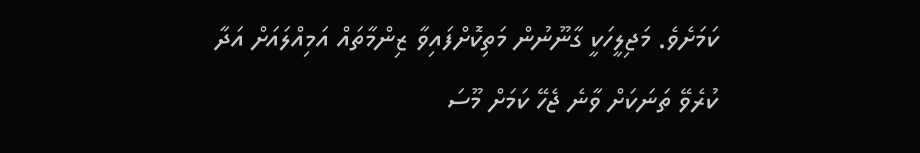ކަމަށެވެ. މަޖިލީހަކީ ގާނޫނުން މަތިކޮށްފައިވާ ޒިންމާތައް އަމިއްލައަށް އަދާ ކުރެވޭ ތަނަކަށް ވާނެ ޖެހޭ ކަމަށް މޫސަ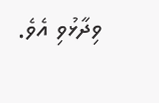ވިދާޅުވި އެވެ.